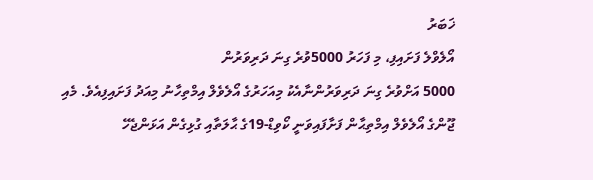ޚަބަރު
އޯލެވްލެ ފަށައިފި، މި ފަހަރު 5000ވުރެ ގިނަ ދަރިވަރުން
5000 އަށްވުރެ ގިނަ ދަރިވަރުންނާއެކު މިއަހަރުގެ އޯލެވެލް އިމްތިހާނު މިއަދު ފަށައިފިއެވެ. މެއި ޖޫންގެ އޯލެވެލް އިމްތިޙާން ފަށާފައިވަނީ ކޯވިޑް-19ގެ ޙާލަތާއި ގުޅިގެން އަޅަންޖެހޭ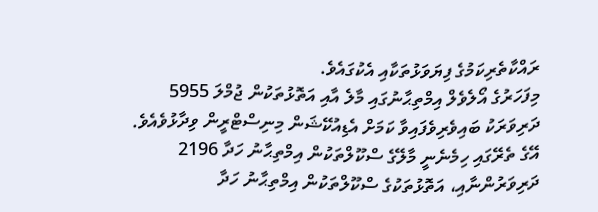ރައްކާތެރިކަމުގެ ފިޔަވަޅުތަކާއި އެކުގައެވެ.
މިފަހަރުގެ އޯލެވެލް އިމްތިޙާނުގައި މާލެ އާއި އަތޮޅުތަކުން ޖުމްލަ 5955 ދަރިވަރަކު ބައިވެރިވެފައިވާ ކަމަށް އެޑިއުކޭޝަން މިނިސްޓްރީން ވިދާޅުވެއެވެ. އޭގެ ތެރޭގައި ހިމެނެނީ މާލޭގެ ސްކޫލްތަކުން އިމްތިޙާނު ހަދާ 2196 ދަރިވަރުންނާއި، އަތޮޅުތަކުގެ ސްކޫލްތަކުން އިމްތިޙާނު ހަދާ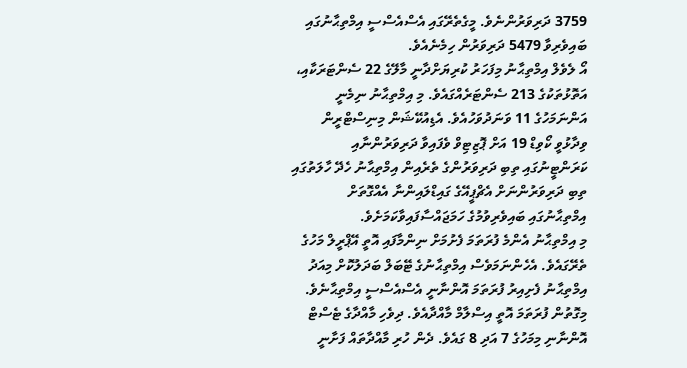3759 ދަރިވަރުންނެވެ. މީގެތެރޭގައި އެސްއެސްސީ އިމްތިޙާނުގައި ބައިވެރިވާ 5479 ދަރިވަރުން ހިމެނެއެވެ.
އޯ ލެވެލް އިމްތިޙާނު މިފަހަރު ކުރިޔަށްދާނީ މާލޭގެ 22 ސެންޓަރަކާއި، އަތޮޅުތަކުގެ 213 ސެންޓަރެއްގައެވެ. މި އިމްތިޙާނު ނިމެނީ އަންނަމަހުގެ 11 ވަނަދުވަހުއެވެ. އެޑިއުކޭޝަން މިނިސްޓްރީން ވިދާޅުވީ ކޯވިޑް 19 އަށް ޕޮޒިޓިވް ވެފައިވާ ދަރިވަރުންނާއި ކަރަންޓީނުގައި ތިބި ދަރިވަރުންގެ ތެރެއިން އިމްތިޙާނު ހެދޭ ހާލަތުގައި ތިބި ދަރިވަރުންނަށް އެޗްޕީއޭގެ ގައިޑްލައިންނާ އެއްގޮތަށް އިމްތިޙާނުގައި ބައިވެރިވުމުގެ ހަމަޖައްސާފައިވާކަމަށެވެ.
މި އިމްތިޙާނު އެންމެ ފުރަތަމަ ފެށުމަށް ނިންމާފައި އޮތީ އޭޕްރީލް މަހުގެ ތެރޭގައެވެ. އެހެންނަމަވެސް އިމްތިޙާނުގެ ޓޭބަލް ބަދަލުކޮށް މިއަދު އިމްތިޙާނު ފެށިއިރު ފުރަތަމަ އޮންނާނީ އެސްއެސްސީ އިމްތިޙާނެވެ. މިގޮތުން ފުރަތަމަ އޮތީ އިސްލާމް މާއްދާއެވެ. ދިވެހި މާއްދާގެ ޓެސްޓް އޮންނާނި މިމަހުގެ 7 އަދި 8 ގައެވެ. ދެން ހުރި މާއްދާތައް ފަށާނީ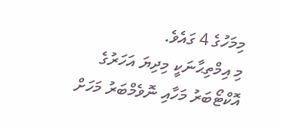މިމަހުގެ 4 ގައެވެ.
މި އިމްތިޙާނަކީ މިދިޔަ އަހަރުގެ އޮކްޓޯބަރު މަހާއި ނޮވެމްބަރު މަހަށް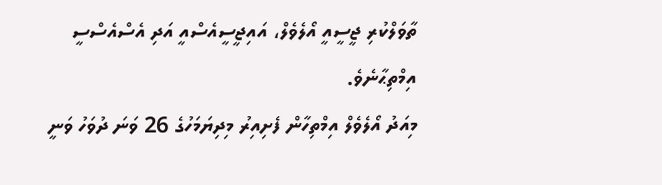ތާވަލްކުރި ޖީސީއީ އޯލެވެލް، އައިޖީސީއެސްއީ އަދި އެސްއެސްސީ އިމްތިޙާނެވެ.
މިއަދު އޯލެވެލް އިމްތިހާން ފެށިއިރު މިދިޔަމަހުގެ 26 ވަނަ ދުވަހު ވަނީ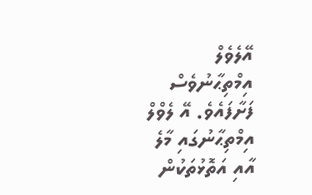އޭލެވެލް އިމްތިޙާނުވެސް ފަށާފައެވެ. އޭ ލެވްލް އިމްތިޙާނުގައި މާލެ އާއި އަތޮޅުތަކުން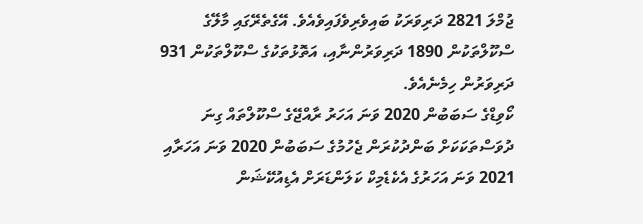ޖުމްލަ 2821 ދަރިވަރަކު ބައިވެރިވެފައިވެއެވެ. އޭގެތެރޭގައި މާލޭގެ ސްކޫލްތަކުން 1890 ދަރިވަރުންނާއި، އަތޮޅުތަކުގެ ސްކޫލްތަކުން 931 ދަރިވަރުން ހިމެނެއެވެ.
ކޯވިޑްގެ ސަބަބުން 2020 ވަނަ އަހަރު ރާއްޖޭގެ ސްކޫލްތައް ގިނަ ދުވަސްތަކަކަށް ބަންދުކުރަން ޖެހުމުގެ ސަބަބުން 2020 ވަނަ އަހަރާއި 2021 ވަނަ އަހަރުގެ އެކެޑެމިކް ކަލަންޑަރަށް އެޑިއުކޭޝަން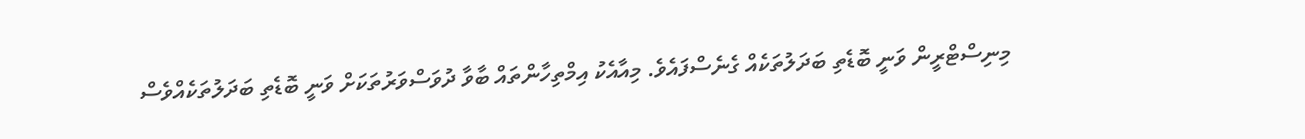މިނިސްޓްރީން ވަނީ ބޮޑެތި ބަދަލުތަކެއް ގެނެސްފައެވެ. މިއާއެކު އިމްތިހާންތައް ބާވާ ދުވަސްވަރުތަކަށް ވަނީ ބޮޑެތި ބަދަލުތަކެއްވެސް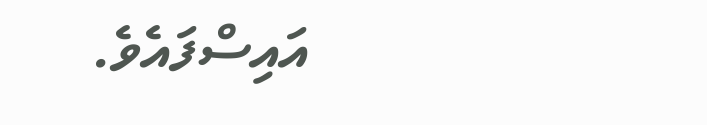އައިސްފައެވެ.